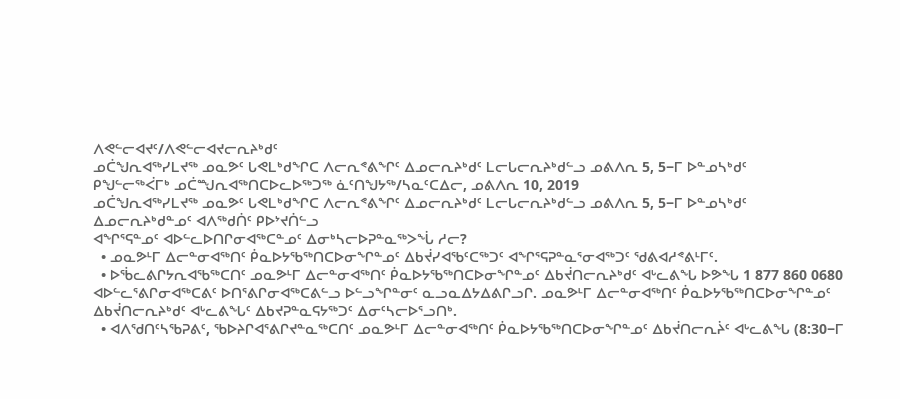ᐱᕙᓪᓕᐊᔪᑦ/ᐱᕙᓪᓕᐊᔪᓕᕆᔨᒃᑯᑦ
ᓄᑖᖑᕆᐊᖅᓯᒪᔪᖅ ᓄᓇᕗᑦ ᒐᕙᒪᒃᑯᖏᑕ ᐱᓕᕆᕝᕕᖏᑦ ᐃᓄᓕᕆᔨᒃᑯᑦ ᒪᓕᒐᓕᕆᔨᒃᑯᓪᓗ ᓄᕕᐱᕆ 5, 5−ᒥ ᐅᓐᓄᓴᒃᑯᑦ
ᑭᖑᓪᓕᖅᐹᒥᒃ ᓄᑖᙳᕆᐊᖅᑎᑕᐅᓚᐅᖅᑐᖅ ᓈᑦᑎᖑᔭᖅ/ᓴᓇᑦᑕᐃᓕ, ᓄᕕᐱᕆ 10, 2019
ᓄᑖᖑᕆᐊᖅᓯᒪᔪᖅ ᓄᓇᕗᑦ ᒐᕙᒪᒃᑯᖏᑕ ᐱᓕᕆᕝᕕᖏᑦ ᐃᓄᓕᕆᔨᒃᑯᑦ ᒪᓕᒐᓕᕆᔨᒃᑯᓪᓗ ᓄᕕᐱᕆ 5, 5−ᒥ ᐅᓐᓄᓴᒃᑯᑦ
ᐃᓄᓕᕆᔨᒃᑯᓐᓄᑦ ᐊᐱᖅᑯᑏᑦ ᑭᐅᔾᔪᑏᓪᓗ
ᐊᖏᕐᕋᓐᓄᑦ ᐊᐅᓪᓚᐅᑎᒋᓂᐊᖅᑕᓐᓄᑦ ᐃᓂᒃᓴᓕᐅᕈᓐᓇᖅᐳᖔ ᓱᓕ?
  • ᓄᓇᕗᒻᒥ ᐃᓕᓐᓂᐊᖅᑎᑦ ᑮᓇᐅᔭᖃᖅᑎᑕᐅᓂᖏᓐᓄᑦ ᐃᑲᔫᓯᐊᖃᑦᑕᖅᑐᑦ ᐊᖏᕐᕋᕈᓐᓇᕐᓂᐊᖅᑐᑦ ᖁᕕᐊᓱᕝᕕᒻᒥᑦ.
  • ᐅᖄᓚᕕᒋᔭᕆᐊᖃᖅᑕᑎᑦ ᓄᓇᕗᒻᒥ ᐃᓕᓐᓂᐊᖅᑎᑦ ᑮᓇᐅᔭᖃᖅᑎᑕᐅᓂᖏᓐᓄᑦ ᐃᑲᔫᑎᓕᕆᔨᒃᑯᑦ ᐊᒡᓚᕕᖓ ᐅᕗᖓ 1 877 860 0680 ᐊᐅᓪᓚᕐᕕᒋᓂᐊᖅᑕᕕᑦ ᐅᑎᕐᕕᒋᓂᐊᖅᑕᕕᓪᓗ ᐅᓪᓗᖏᓐᓂᑦ ᓇᓗᓇᐃᔭᐃᕕᒋᓗᒋ. ᓄᓇᕗᒻᒥ ᐃᓕᓐᓂᐊᖅᑎᑦ ᑮᓇᐅᔭᖃᖅᑎᑕᐅᓂᖏᓐᓄᑦ ᐃᑲᔫᑎᓕᕆᔨᒃᑯᑦ ᐊᒡᓚᕕᖓᑦ ᐃᑲᔪᕈᓐᓇᕋᔭᖅᑐᑦ ᐃᓂᑦᓴᓕᐅᕐᓗᑎᒃ.
  • ᐊᐱᖁᑎᑦᓴᖃᕈᕕᑦ, ᖃᐅᔨᒋᐊᕐᕕᒋᔪᓐᓇᖅᑕᑎᑦ ᓄᓇᕗᒻᒥ ᐃᓕᓐᓂᐊᖅᑎᑦ ᑮᓇᐅᔭᖃᖅᑎᑕᐅᓂᖏᓐᓄᑦ ᐃᑲᔫᑎᓕᕆᔩᑦ ᐊᒡᓚᕕᖓ (8:30−ᒥ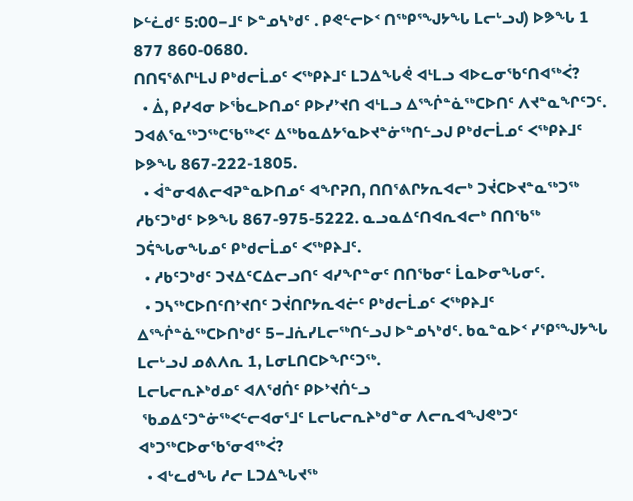ᐅᓪᓛᑯᑦ 5:00−ᒧᑦ ᐅᓐᓄᓴᒃᑯᑦ . ᑭᕙᓪᓕᐅᑉ ᑎᖅᑭᕐᖑᔭᖓ ᒪᓕᒡᓗᒍ) ᐅᕗᖓ 1 877 860-0680.
ᑎᑎᕋᕐᕕᒋᒻᒪᒍ ᑭᒃᑯᓕᒫᓄᑦ ᐸᖅᑭᔨᒧᑦ ᒪᑐᐃᖓᕚ ᐊᒻᒪᓗ ᐊᐅᓚᓂᖃᑦᑎᐊᖅᐹ?
  • ᐄ, ᑭᓯᐊᓂ ᐅᖄᓚᐅᑎᓄᑦ ᑭᐅᓯᔾᔪᑎ ᐊᒻᒪᓗ ᐃᕐᖐᓐᓈᖅᑕᐅᑎᑦ ᐱᔪᓐᓇᖏᑦᑐᑦ. ᑐᐊᕕᕐᓇᖅᑐᖅᑕᖃᖅᐸᑦ ᐃᖅᑲᓇᐃᔭᕐᓇᐅᔪᓐᓃᖅᑎᓪᓗᒍ ᑭᒃᑯᓕᒫᓄᑦ ᐸᖅᑭᔨᒧᑦ ᐅᕗᖓ 867-222-1805.
  • ᐋᓐᓂᐊᕕᓕᐊᕈᓐᓇᐅᑎᓄᑦ ᐊᖏᕈᑎ, ᑎᑎᕐᕕᒋᔭᕆᐊᓕᒃ ᑐᔫᑕᐅᔪᓐᓇᖅᑐᖅ ᓱᑲᑦᑐᒃᑯᑦ ᐅᕗᖓ 867-975-5222. ᓇᓗᓇᐃᑦᑎᐊᕆᐊᓕᒃ ᑎᑎᖃᖅ ᑐᕌᖓᓂᖓᓄᑦ ᑭᒃᑯᓕᒫᓄᑦ ᐸᖅᑭᔨᒧᑦ.
  • ᓱᑲᑦᑐᒃᑯᑦ ᑐᔪᐃᑦᑕᐃᓕᓗᑎᑦ ᐊᓯᖏᓐᓂᑦ ᑎᑎᖃᓂᑦ ᒫᓇᐅᓂᖓᓂᑦ.
  • ᑐᓴᖅᑕᐅᑎᑦᑎᔾᔪᑎᑦ ᑐᔫᑎᒋᔭᕆᐊᓖᑦ ᑭᒃᑯᓕᒫᓄᑦ ᐸᖅᑭᔨᒧᑦ ᐃᕐᖐᓐᓈᖅᑕᐅᑎᒃᑯᑦ 5−ᒧᕇᓯᒪᓕᖅᑎᓪᓗᒍ ᐅᓐᓄᓴᒃᑯᑦ. ᑲᓇᓐᓇᐅᑉ ᓯᕿᕐᖑᔭᖓ ᒪᓕᒡᓗᒍ ᓄᕕᐱᕆ 1, ᒪᓂᒪᑎᑕᐅᖏᑦᑐᖅ.
ᒪᓕᒐᓕᕆᔨᒃᑯᓄᑦ ᐊᐱᖁᑏᑦ ᑭᐅᔾᔪᑏᓪᓗ
 ᖃᓄᐃᑦᑐᓐᓃᖅᐸᓪᓕᐊᓂᕐᒧᑦ ᒪᓕᒐᓕᕆᔨᒃᑯᓐᓂ ᐱᓕᕆᐊᖑᕙᒃᑐᑦ ᐊᒃᑐᖅᑕᐅᓂᖃᕐᓂᐊᖅᐹ?
  • ᐊᒡᓚᑯᖓ ᓱᓕ ᒪᑐᐃᖓᔪᖅ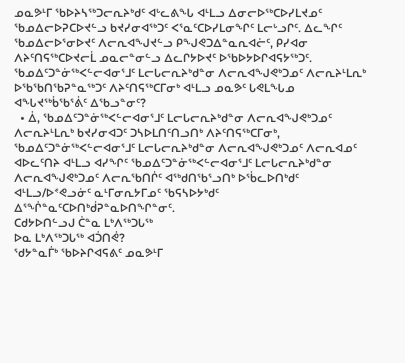ᓄᓇᕗᒻᒥ ᖃᐅᔨᓴᖅᑐᓕᕆᔨᒃᑯᑦ ᐊᒡᓚᕕᖓ ᐊᒻᒪᓗ ᐃᓂᓕᐅᖅᑕᐅᓯᒪᔪᓄᑦ ᖃᓄᐃᓕᐅᕈᑕᐅᔪᓪᓗ ᑲᔪᓯᓂᐊᖅᑐᑦ ᐸᕐᓇᑦᑕᐅᓯᒪᓂᖏᑦ ᒪᓕᒡᓗᒋᑦ. ᐃᓚᖏᑦ ᖃᓄᐃᓕᐅᕐᓂᐅᔪᑦ ᐱᓕᕆᐊᖑᔪᓪᓗ ᑭᖑᕙᑐᐃᓐᓇᕆᐊᓖᑦ, ᑭᓯᐊᓂ ᐱᔨᑦᑎᕋᖅᑕᐅᔪᓕᒫ ᓄᓇᓕᓐᓂᓪᓗ ᐃᓚᒋᔭᐅᔪᑦ ᐅᖃᐅᔭᐅᒋᐊᕋᔭᖅᑐᑦ.
ᖃᓄᐃᑦᑐᓐᓃᖅᐸᓪᓕᐊᓂᕐᒧᑦ ᒪᓕᒐᓕᕆᔨᒃᑯᓐᓂ ᐱᓕᕆᐊᖑᕙᒃᑐᓄᑦ ᐱᓕᕆᔨᒻᒪᕆᒃ ᐅᖃᖃᑎᖃᕈᓐᓇᖅᑐᑦ ᐱᔨᑦᑎᕋᖅᑕᒥᓂᒃ ᐊᒻᒪᓗ ᓄᓇᕗᑦ ᒐᕙᒪᖓᓄ ᐊᖓᔪᖅᑳᖃᕐᕖᑦ ᐃᖃᓗᓐᓂᑦ?
  • ᐄ, ᖃᓄᐃᑦᑐᓐᓃᖅᐸᓪᓕᐊᓂᕐᒧᑦ ᒪᓕᒐᓕᕆᔨᒃᑯᓐᓂ ᐱᓕᕆᐊᖑᕙᒃᑐᓄᑦ ᐱᓕᕆᔨᒻᒪᕆᒃ ᑲᔪᓯᓂᐊᑐᑦ ᑐᓴᐅᒪᑎᑦᑎᓗᑎᒃ ᐱᔨᑦᑎᕋᖅᑕᒥᓂᒃ, ᖃᓄᐃᑦᑐᓐᓃᖅᐸᓪᓕᐊᓂᕐᒧᑦ ᒪᓕᒐᓕᕆᔨᒃᑯᓐᓂ ᐱᓕᕆᐊᖑᕙᒃᑐᓄᑦ ᐱᓕᕆᐊᓄᑦ ᐊᐅᓚᑦᑎᔨ ᐊᒻᒪᓗ ᐊᓯᖏᑦ ᖃᓄᐃᑦᑐᓐᓃᖅᐸᓪᓕᐊᓂᕐᒧᑦ ᒪᓕᒐᓕᕆᔨᒃᑯᓐᓂ ᐱᓕᕆᐊᖑᕙᒃᑐᓄᑦ ᐱᓕᕆᖃᑎᒌᑦ ᐊᖅᑯᑎᖃᕐᓗᑎᒃ ᐅᖄᓚᐅᑎᒃᑯᑦ ᐊᒻᒪᓗ/ᐅᕝᕙᓗᓃᑦ ᓇᒻᒥᓂᕆᔭᒥᓄᑦ ᖃᕋᓴᐅᔭᒃᑯᑦ ᐃᕐᖐᓐᓇᑦᑕᐅᑎᒃᑰᕈᓐᓇᐅᑎᖏᓐᓂᑦ.
ᑕᑯᔭᐅᑎᓪᓗᒍ ᑖᓐᓇ ᒪᒃᐱᖅᑐᒐᖅ
ᐅᓇ ᒪᒃᐱᖅᑐᒐᖅ ᐊᑑᑎᕚ?
ᖁᔭᓐᓇᒦᒃ ᖃᐅᔨᒋᐊᕋᕕᑦ ᓄᓇᕗᒻᒥ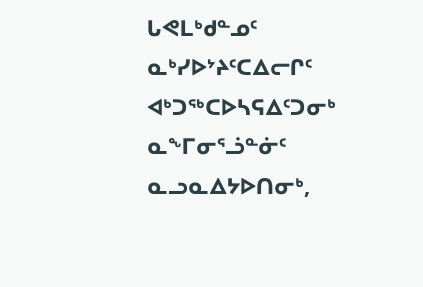ᒐᕙᒪᒃᑯᓐᓄᑦ
ᓇᒃᓯᐅᔾᔨᑦᑕᐃᓕᒋᑦ ᐊᒃᑐᖅᑕᐅᓴᕋᐃᑦᑐᓂᒃ ᓇᖕᒥᓂᕐᓘᓐᓃᑦ ᓇᓗᓇᐃᔭᐅᑎᓂᒃ,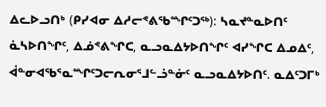ᐃᓚᐅᓗᑎᒃ (ᑭᓯᐊᓂ ᐃᓱᓕᕝᕕᖃᙱᑦᑐᖅ): ᓴᓇᔪᓐᓇᐅᑎᑦ ᓈᓴᐅᑎᖏᑦ, ᐃᓅᕝᕕᖏᑕ, ᓇᓗᓇᐃᔭᐅᑎᖏᑦ ᐊᓯᖏᑕ ᐃᓄᐃᑦ, ᐋᓐᓂᐊᖃᕐᓇᙱᑦᑐᓕᕆᓂᕐᒧᓪᓘᓐᓃᑦ ᓇᓗᓇᐃᔭᐅᑎᑦ. ᓇᐃᑦᑐᒥᒃ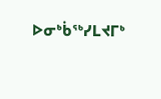ᐅᓂᒃᑳᖅᓯᒪᔪᒥᒃ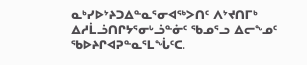ᓇᒃᓯᐅᔾᔨᑐᐃᓐᓇᕐᓂᐊᖅᐳᑎᑦ ᐱᔾᔪᑎᒥᒃ ᐃᓱᒫᓘᑎᒋᔭᕐᓂᒡᓘᓐᓃᑦ ᖃᓄᕐᓗ ᐃᓕᖕᓄᑦ ᖃᐅᔨᒋᐊᕈᓐᓇᕐᒪᖔᑦᑕ.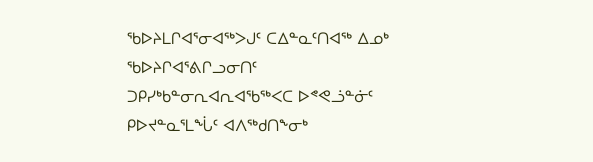ᖃᐅᔨᒪᒋᐊᕐᓂᐊᖅᐳᒍᑦ ᑕᐃᓐᓇᑦᑎᐊᖅ ᐃᓄᒃ ᖃᐅᔨᒋᐊᕐᕕᒋᓗᓂᑎᑦ ᑐᑭᓯᒃᑲᓐᓂᕆᐊᕆᐊᖃᖅᐸᑕ ᐅᕝᕙᓘᓐᓃᑦ ᑭᐅᔪᓐᓇᕐᒪᖔᑦ ᐊᐱᖅᑯᑎᖕᓂᒃ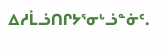ᐃᓱᒫᓘᑎᒋᔭᕐᓂᒡᓘᓐᓃᑦ.